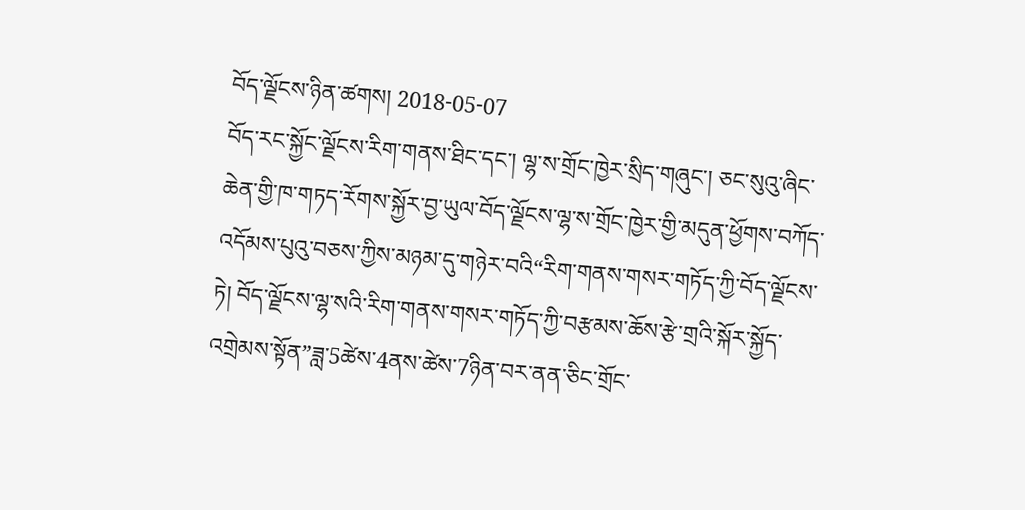བོད་ལྗོངས་ཉིན་ཚགས། 2018-05-07
བོད་རང་སྐྱོང་ལྗོངས་རིག་གནས་ཐིང་དང་། ལྷ་ས་གྲོང་ཁྱེར་སྲིད་གཞུང་། ཅང་སུའུ་ཞིང་ཆེན་གྱི་ཁ་གཏད་རོགས་སྐྱོར་བྱ་ཡུལ་བོད་ལྗོངས་ལྷ་ས་གྲོང་ཁྱེར་གྱི་མདུན་ཕྱོགས་བཀོད་འདོམས་པུའུ་བཅས་ཀྱིས་མཉམ་དུ་གཉེར་བའི“རིག་གནས་གསར་གཏོད་ཀྱི་བོད་ལྗོངས་ཏེ། བོད་ལྗོངས་ལྷ་སའི་རིག་གནས་གསར་གཏོད་ཀྱི་བརྩམས་ཆོས་རྩེ་གྲའི་སྐོར་སྐྱོད་འགྲེམས་སྟོན”ཟླ་5ཚེས་4ནས་ཚེས་7ཉིན་བར་ནན་ཅིང་གྲོང་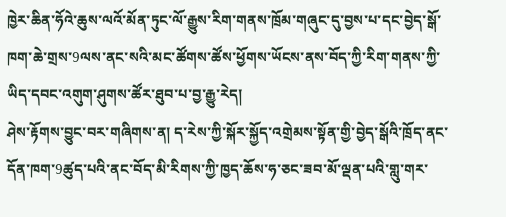ཁྱེར་ཆིན་ཧོའེ་ཆུས་ལའོ་མོན་ཏུང་ལོ་རྒྱུས་རིག་གནས་ཁྲོམ་གཞུང་དུ་བྱས་པ་དང་བྱེད་སྒོ་ཁག་ཆེ་གྲས་9ལས་ནང་སའི་མང་ཚོགས་ཚོས་ཕྱོགས་ཡོངས་ནས་བོད་ཀྱི་རིག་གནས་ཀྱི་ཡིད་དབང་འགུག་ཤུགས་ཚོར་ཐུབ་པ་བྱ་རྒྱུ་རེད།
ཤེས་རྟོགས་བྱུང་བར་གཞིགས་ན། ད་རེས་ཀྱི་སྐོར་སྐྱོད་འགྲེམས་སྟོན་གྱི་བྱེད་སྒོའི་ཁྲོད་ནང་དོན་ཁག་9ཚུད་པའི་ནང་བོད་མི་རིགས་ཀྱི་ཁྱད་ཆོས་ཧ་ཅང་ཟབ་མོ་ལྡན་པའི་གླུ་གར་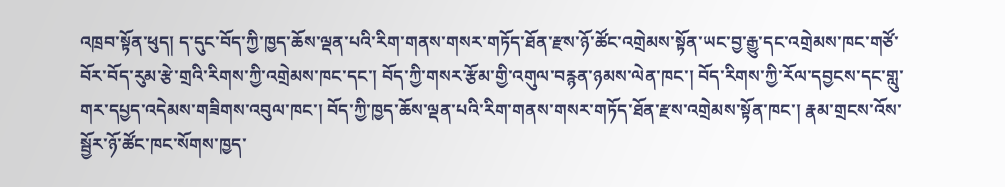འཁྲབ་སྟོན་ཕུད། ད་དུང་བོད་ཀྱི་ཁྱད་ཆོས་ལྡན་པའི་རིག་གནས་གསར་གཏོད་ཐོན་རྫས་ཉོ་ཚོང་འགྲེམས་སྟོན་ཡང་བྱ་རྒྱུ་དང་འགྲེམས་ཁང་གཙོ་བོར་བོད་རུམ་རྩེ་གྲའི་རིགས་ཀྱི་འགྲེམས་ཁང་དང་། བོད་ཀྱི་གསར་རྩོམ་གྱི་འགུལ་བརྙན་ཉམས་ལེན་ཁང་། བོད་རིགས་ཀྱི་རོལ་དབྱངས་དང་གླུ་གར་དཔྱད་འདེམས་གཟིགས་འབུལ་ཁང་། བོད་ཀྱི་ཁྱད་ཆོས་ལྡན་པའི་རིག་གནས་གསར་གཏོད་ཐོན་རྫས་འགྲེམས་སྟོན་ཁང་། རྣམ་གྲངས་འོས་སྦྱོར་ཉོ་ཚོང་ཁང་སོགས་ཁྱད་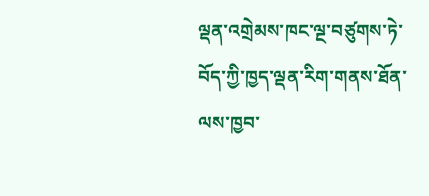ལྡན་འགྲེམས་ཁང་ལྔ་བཙུགས་ཏེ་བོད་ཀྱི་ཁྱད་ལྡན་རིག་གནས་ཐོན་ལས་ཁྱབ་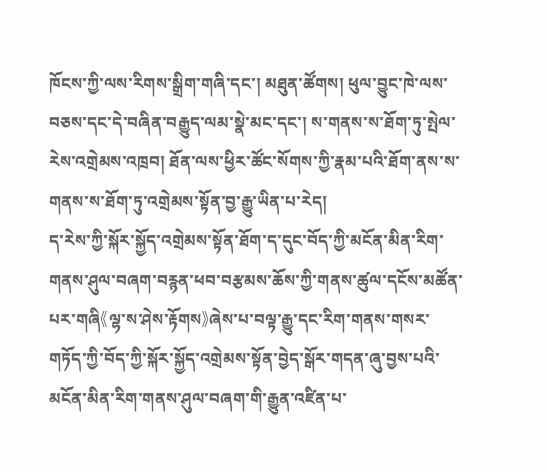ཁོངས་ཀྱི་ལས་རིགས་སྒྲིག་གཞི་དང་། མཐུན་ཚོགས། ཕུལ་བྱུང་ཁེ་ལས་བཅས་དང་དེ་བཞིན་བརྒྱུད་ལམ་སྣེ་མང་དང་། ས་གནས་ས་ཐོག་ཏུ་སྤེལ་རེས་འགྲེམས་འཁྲབ། ཐོན་ལས་ཕྱིར་ཚོང་སོགས་ཀྱི་རྣམ་པའི་ཐོག་ནས་ས་གནས་ས་ཐོག་ཏུ་འགྲེམས་སྟོན་བྱ་རྒྱུ་ཡིན་པ་རེད།
ད་རེས་ཀྱི་སྐོར་སྐྱོད་འགྲེམས་སྟོན་ཐོག་ད་དུང་བོད་ཀྱི་མངོན་མིན་རིག་གནས་ཤུལ་བཞག་བརྙན་ཕབ་བརྩམས་ཆོས་ཀྱི་གནས་ཚུལ་དངོས་མཚོན་པར་གཞི《ལྷ་ས་ཤེས་རྟོགས》ཞེས་པ་བལྟ་རྒྱུ་དང་རིག་གནས་གསར་གཏོད་ཀྱི་བོད་ཀྱི་སྐོར་སྐྱོད་འགྲེམས་སྟོན་བྱེད་སྒོར་གདན་ཞུ་བྱས་པའི་མངོན་མིན་རིག་གནས་ཤུལ་བཞག་གི་རྒྱུན་འཛིན་པ་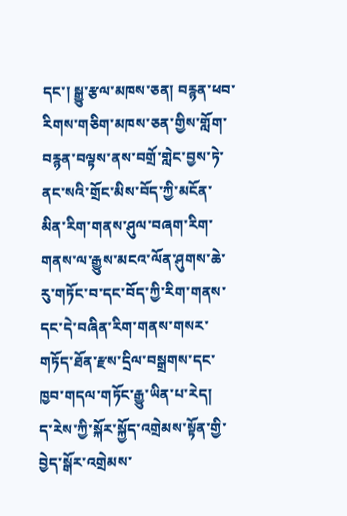དང་། སྒྱུ་རྩལ་མཁས་ཅན། བརྙན་ཕབ་རིགས་གཅིག་མཁས་ཅན་གྱིས་གློག་བརྙན་བལྟས་ནས་བགྲོ་གླེང་བྱས་ཏེ་ནང་སའི་གྲོང་མིས་བོད་ཀྱི་མངོན་མིན་རིག་གནས་ཤུལ་བཞག་རིག་གནས་ལ་རྒྱུས་མངའ་ལོན་ཤུགས་ཆེ་རུ་གཏོང་བ་དང་བོད་ཀྱི་རིག་གནས་དང་དེ་བཞིན་རིག་གནས་གསར་གཏོད་ཐོན་རྫས་དྲིལ་བསྒྲགས་དང་ཁྱབ་གདལ་གཏོང་རྒྱུ་ཡིན་པ་རེད།
ད་རེས་ཀྱི་སྐོར་སྐྱོད་འགྲེམས་སྟོན་གྱི་བྱེད་སྒོར་འགྲེམས་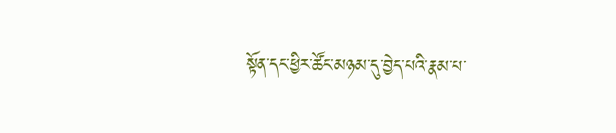སྟོན་དང་ཕྱིར་ཚོང་མཉམ་དུ་བྱེད་པའི་རྣམ་པ་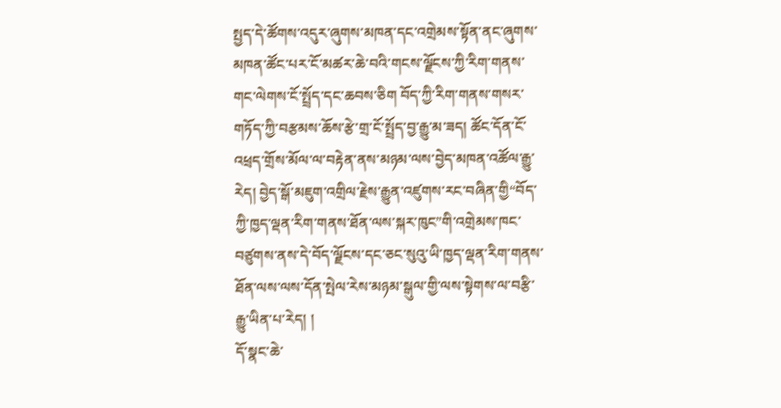སྤྱད་དེ་ཚོགས་འདུར་ཞུགས་མཁན་དང་འགྲེམས་སྟོན་ནང་ཞུགས་མཁན་ཚོང་པར་ངོ་མཚར་ཆེ་བའི་གངས་ལྗོངས་ཀྱི་རིག་གནས་གང་ལེགས་ངོ་སྤྲོད་དང་ཆབས་ཅིག བོད་ཀྱི་རིག་གནས་གསར་གཏོད་ཀྱི་བརྩམས་ཆོས་རྩེ་གྲ་ངོ་སྤྲོད་བྱ་རྒྱུ་མ་ཟད། ཚོང་དོན་ངོ་འཕྲད་གྲོས་མོལ་ལ་བརྟེན་ནས་མཉམ་ལས་བྱེད་མཁན་འཚོལ་རྒྱུ་རེད། བྱེད་སྒོ་མཇུག་འགྲིལ་རྗེས་རྒྱུན་འཛུགས་རང་བཞིན་གྱི“བོད་ཀྱི་ཁྱད་ལྡན་རིག་གནས་ཐོན་ལས་སྐར་ཁུང”གི་འགྲེམས་ཁང་བཙུགས་ནས་དེ་བོད་ལྗོངས་དང་ཅང་སུའུ་ཡི་ཁྱད་ལྡན་རིག་གནས་ཐོན་ལས་ལས་དོན་སྤེལ་རེས་མཉམ་སྒུལ་གྱི་ལས་སྟེགས་ལ་བརྩི་རྒྱུ་ཡིན་པ་རེད། །
དོ་སྣང་ཆེ་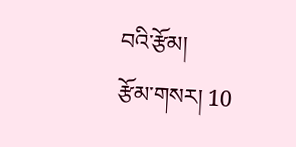བའི་རྩོམ།
རྩོམ་གསར། 10